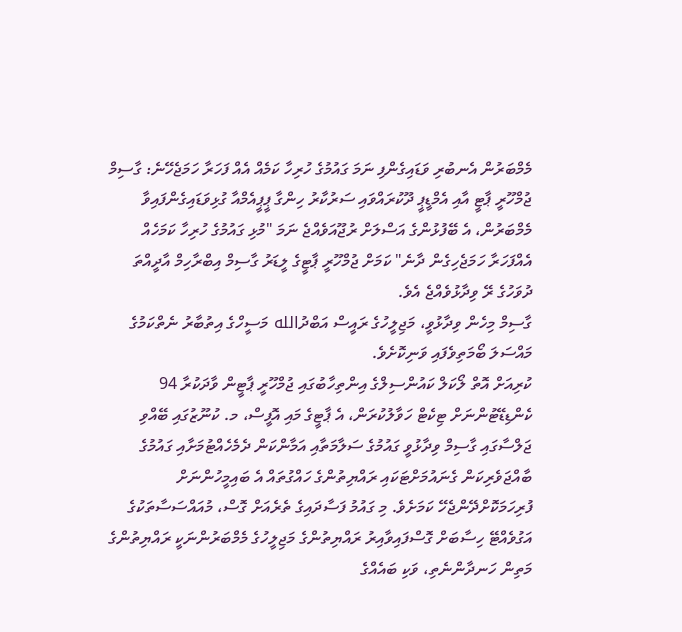މެމްބަރުން އެނބުރި ވަޑައިގެންފި ނަމަ ގައުމުގެ ހުރިހާ ކަމެއް އެއް ފަހަރާ ހަމަޖެހޭނެ: ގާސިމް
ޖުމްހޫރީ ޕާޓީ އާއި އެމްޑީޕީ ދޫކުރައްވައި ސަރުކާރު ހިންގާ ޕީޕީއެމްއާ ގުޅިވަޑައިގެންފައިވާ މެމްބަރުން، އެ ބޭފުޅުންގެ އަސްލަށް ރުޖޫއަވެއްޖެ ނަމަ "މުޅި ގައުމުގެ ހުރިހާ ކަމަހެއް އެއްފަހަރާ ހަމަޖެހިގެން ދާނެ" ކަމަށް ޖުމްހޫރީ ޕާޓީގެ ލީޑަރު ގާސިމް އިބްރާހިމް އާދީއްތަ ދުވަހުގެ ރޭ ވިދާޅުވެއްޖެ އެވެ.
ގާސިމް މިހެން ވިދާޅުވީ، މަޖިލީހުގެ ރައީސް އަބްދުالله މަސީހްގެ އިތުބާރު ނެތްކަމުގެ މައްސަލަ ބޯމަތިވެފައި ވަނިކޮށެވެ.
ކުރިއަށް އޮތް ލޯކަލް ކައުންސިލްގެ އިންތިހާބުގައި ޖުމްހޫރީ ޕާޓީން ވާދަކުރާ 94 ކެންޑިޑޭޓުންނަށް ޓިކެޓް ހަވާލުކުރަން، އެ ޕާޓީގެ މައި އޮފީސް، މ. ކުނޫޒުގައި ބޭއްވި ޖަލްސާގައި ގާސިމް ވިދާޅުވީ ގައުމުގެ ސަލާމަތާއި އަމާންކަން ދެމެހެއްޓުމަށާއި ގައުމުގެ ބާއްޖަވެރިކަން ގެނައުމަށްޓަކައި ރައްޔިތުންގެ ހައްގުތައް އެ ބައިމީހުންނަށް ފުރިހަމަކޮށްދޭންޖެހޭ ކަމަށެވެ. މި ގައުމު ފަސާދައިގެ ތެރެއަށް ގޮސް، މުއައްސަސާތަކުގެ އަގުވެއްޓޭ ހިސާބަށް ގޮސްފައިވާއިރު ރައްޔިތުންގެ މަޖިލީހުގެ މެމްބަރުންނަކީ ރައްޔިތުންގެ މަތިން ހަނދާންނެތި، ވަކި ބައެއްގެ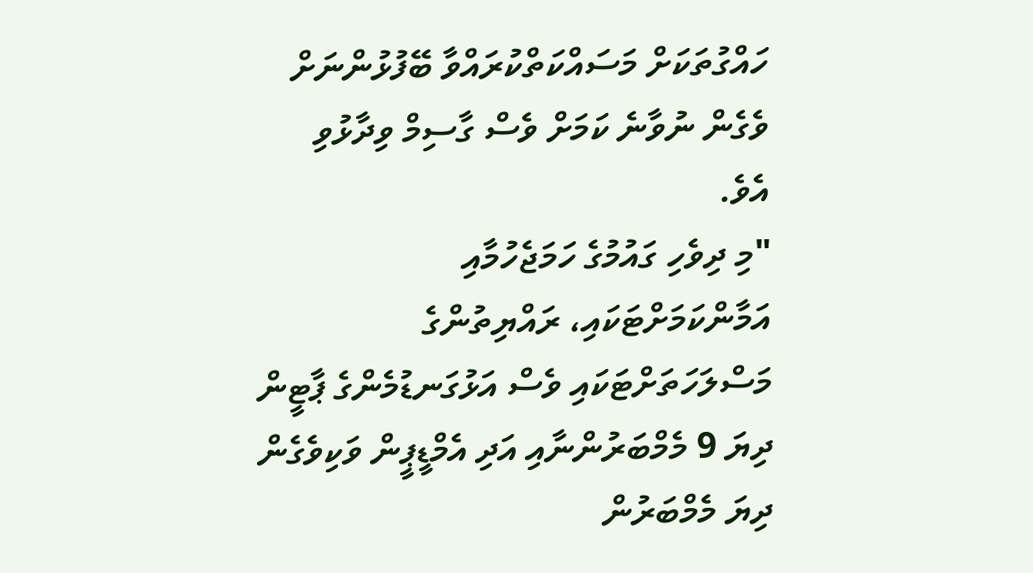ހައްގުތަކަށް މަސައްކަތްކުރައްވާ ބޭފުޅުންނަށް ވެގެން ނުވާނެ ކަމަށް ވެސް ގާސިމް ވިދާޅުވި އެވެ.
"މި ދިވެހި ގައުމުގެ ހަމަޖެހުމާއި އަމާންކަމަށްޓަކައި، ރައްޔިތުންގެ މަސްލަހަތަށްޓަކައި ވެސް އަޅުގަނޑުމެންގެ ޕާޓީން ދިޔަ 9 މެމްބަރުންނާއި އަދި އެމްޑީޕީން ވަކިވެގެން ދިޔަ މެމްބަރުން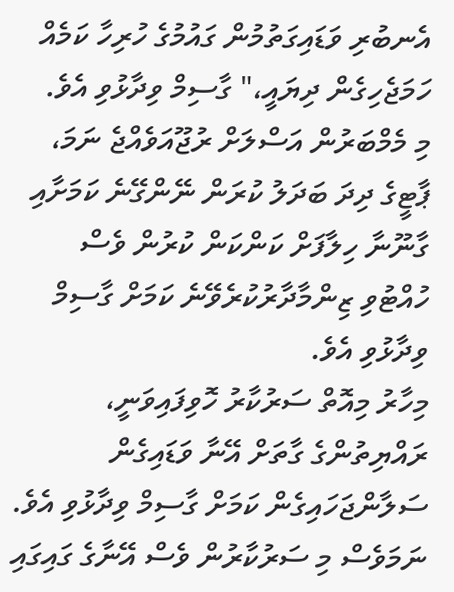އެނބުރި ވަޑައިގަތުމުން ގައުމުގެ ހުރިހާ ކަމެއް ހަމަޖެހިގެން ދިޔައީ،" ގާސިމް ވިދާޅުވި އެވެ.
މި މެމްބަރުން އަސްލަށް ރުޖޫއަވެއްޖެ ނަމަ، ޕާޓީގެ ދިދަ ބަދަލު ކުރަން ނޭންގޭނެ ކަމަށާއި ގާނޫނާ ހިލާފަށް ކަންކަން ކުރުން ވެސް ހުއްޓުވި ޒިންމާދާރުކުރެވޭނެ ކަމަށް ގާސިމް ވިދާޅުވި އެވެ.
މިހާރު މިއޮތް ސަރުކާރު ހޮވިފައިވަނީ، ރައްޔިތުންގެ ގާތަށް އޭނާ ވަޑައިގެން ސަލާންޖަހައިގެން ކަމަށް ގާސިމް ވިދާޅުވި އެވެ. ނަމަވެސް މި ސަރުކާރުން ވެސް އޭނާގެ ގައިގައި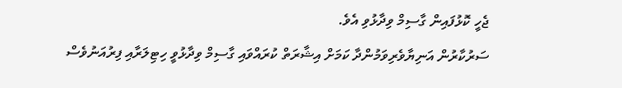ޖެހީ ކޮޅުފައިން ގާސިމް ވިދާޅުވި އެވެ.
ސަރުކާރުން އަނިޔާވެރިވަމުންދާ ކަމަށް އިޝާރަތް ކުރައްވައި ގާސިމް ވިދާޅުވީ ހިޓިލަރާއި ފިރުއަނުވެސް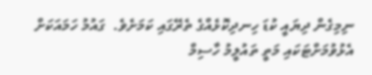ނިމިގެން ދިޔައީ ކުޑަ ހިނދިކޮޅެއްގެ ތެރޭގައި ކަމަށެވެ.  ގައުމު ހަމައަކަށް އެޅުވުމަށްޓަކައި މަތީ ތައުލީމު ހާސިމް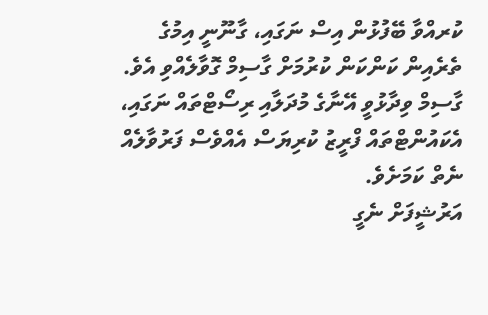ކުރއްވާ ބޭފުޅުން އިސް ނަގައި، ގާނޫނީ އިމުގެ ތެރެއިން ކަންކަން ކުރުމަށް ގާސިމް ގޮވާލެއްވި އެވެ.
ގާސިމް ވިދާޅުވީ އޭނާގެ މުދަލާއި ރިސޯޓްތައް ނަގައި، އެކައުންޓްތައް ފްރީޒު ކުރިޔަސް އެއްވެސް ފަރުވާލެއް ނެތް ކަމަށެވެ.
އަރުޝީފަށް ނެގީ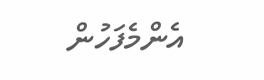އެންމެފަހުން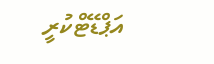އަޕްޑޭޓްކުރީ